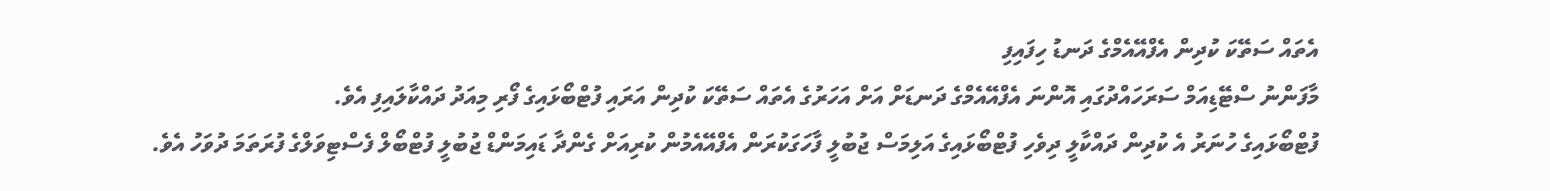އެތައް ސަތޭކަ ކުދިން އެފްއޭއެމްގެ ދަނޑު ހިފައިފި
މާފަންނު ސްޓޭޑިއަމް ސަރަހައްދުގައި އޮންނަ އެފްއޭއެމްގެ ދަނޑަށް އަށް އަހަރުގެ އެތައް ސަތޭކަ ކުދިން އަރައި ފުޓްބޯޅައިގެ ފޯރި މިއަދު ދައްކާލައިފި އެވެ.
ފުޓްބޯޅައިގެ ހުނަރު އެ ކުދިން ދައްކާލީ ދިވެހި ފުޓްބޯޅައިގެ އަލިމަސް ޖުބުލީ ފާހަގަކުރަން އެފްއޭއެމުން ކުރިއަށް ގެންދާ ޑައިމަންޑް ޖުބުލީ ފުޓްބޯލް ފެސްޓިވަލްގެ ފުރަތަމަ ދުވަހު އެވެ.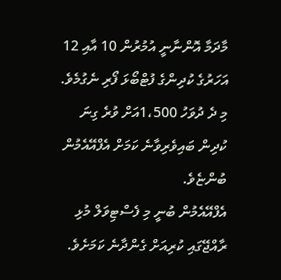މާދަމާ އޮންނާނީ އުމުރުން 10 އާއި 12 އަހަރުގެ ކުދިންގެ ފުޓްބޯޅަ ފޯރި ނެގުމެވެ. މި ދެ ދުވަހު 1،500އަށް ވުރެ ގިނަ ކުދިން ބައިވެރިވާނެ ކަމަށް އެފްއޭއެމުން ބުންޏެވެ.
އެފްއޭއެމުން ބުނީ މި ފެސްޓިވަލް މުޅި ރާއްޖޭގައި ކުރިއަށް ގެންދާނެ ކަމަށެވެ.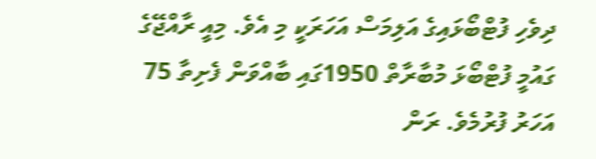ދިވެހި ފުޓްބޯޅައިގެ އަލިމަސް އަހަރަކީ މި އެވެ. މިއީ ރާއްޖޭގެ ގައުމީ ފުޓްބޯޅަ މުބާރާތް 1950ގައި ބާއްވަން ފެށިތާ 75 އަހަރު ފުރުމެވެ. ރަން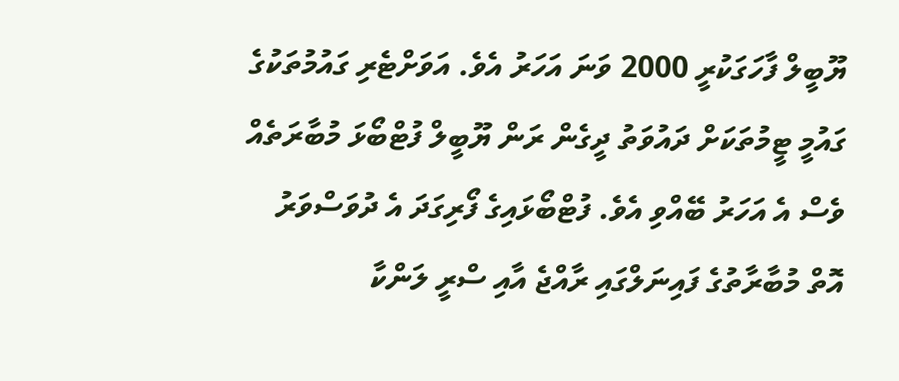ޔޫބީލް ފާހަގަކުރީ 2000 ވަނަ އަހަރު އެވެ. އަވަށްޓެރި ގައުމުތަކުގެ ގައުމީ ޓީމުތަކަށް ދައުވަތު ދީގެން ރަން ޔޫބީލް ފުޓްބޯޅަ މުބާރަތެއް ވެސް އެ އަހަރު ބޭއްވި އެވެ. ފުޓްބޯޅައިގެ ފޯރިގަދަ އެ ދުވަސްވަރު އޮތް މުބާރާތުގެ ފައިނަލްގައި ރާއްޖެ އާއި ސްރީ ލަންކާ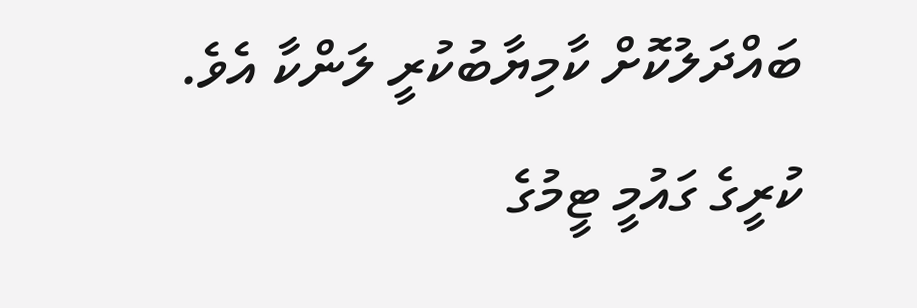ބައްދަލުކޮށް ކާމިޔާބުކުރީ ލަންކާ އެވެ.
ކުރީގެ ގައުމީ ޓީމުގެ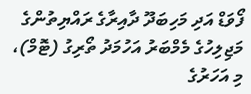ފޯވަޑް އަދި މަހިބަދޫ ދާއިރާގެ ރައްޔިތުންގެ މަޖިލިހުގެ މެމްބަރު އަހުމަދު ތޯރިގު (ޓޮމް)، މި އަހަރުގެ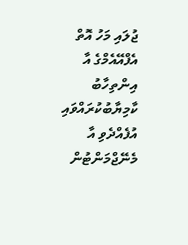ޖުލައި މަހު އޮތް އެފްއޭއެމްގެ އާ އިންތިހާބު ކާމިޔާބުކުރައްވައި އުފެއްދެވި އާ މެނޭޖްމަންޓުން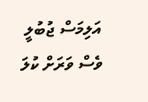އަލިމަސް ޖުބުލީ ވެސް ވަރަށް ކުލަ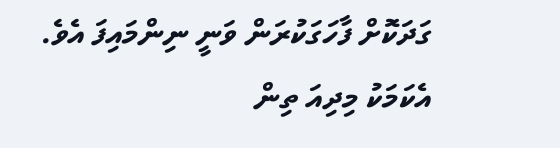ގަދަކޮށް ފާހަގަކުރަން ވަނީ ނިންމައިފަ އެވެ.
އެކަމަކު މިދިއަ ތިން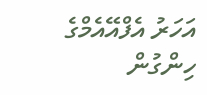އަހަރު އެފްއޭއެމްގެ ހިންގުން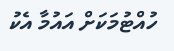ހުއްޓުމަކަށް އައުމާ އެކު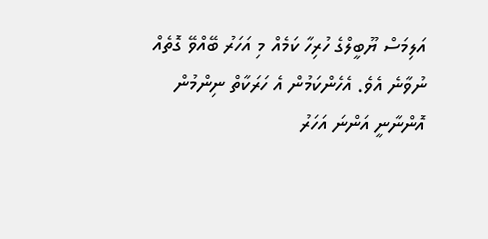އަލިމަސް ޔޫބީލްގެ ހުރިހާ ކަމެއް މި އަހަރު ބޭއްވޭ ގޮތެއް ނުވާނެ އެވެ. އެހެންކަމުން އެ ހަރަކާތް ނިންމުން އޮންނާނީ އަންނަ އަހަރު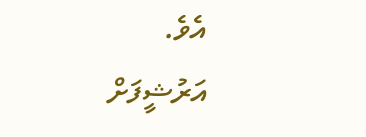އެވެ.
އަރުޝީފަށް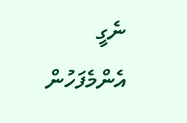ނެގީ
އެންމެފަހުން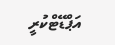އަޕްޑޭޓްކުރީ